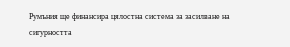Румъния ще финансира цялостна система за засилване на сигурността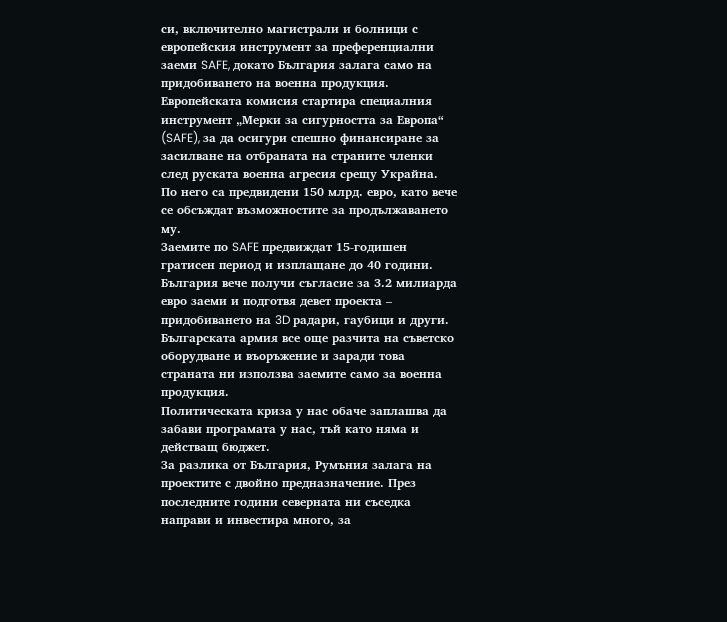си, включително магистрали и болници с европейския инструмент за преференциални заеми SAFE, докато България залага само на придобиването на военна продукция.
Eвропейската комисия стартира специалния инструмент „Мерки за сигурността за Европа“ (SAFE), за да осигури спешно финансиране за засилване на отбраната на страните членки след руската военна агресия срещу Украйна.
По него са предвидени 150 млрд. евро, като вече се обсъждат възможностите за продължаването му.
Заемите по SAFE предвиждат 15-годишен гратисен период и изплащане до 40 години.
България вече получи съгласие за 3.2 милиарда евро заеми и подготвя девет проекта – придобиването на 3D радари, гаубици и други. Българската армия все още разчита на съветско оборудване и въоръжение и заради това страната ни използва заемите само за военна продукция.
Политическата криза у нас обаче заплашва да забави програмата у нас, тъй като няма и действащ бюджет.
За разлика от България, Румъния залага на проектите с двойно предназначение. През последните години северната ни съседка направи и инвестира много, за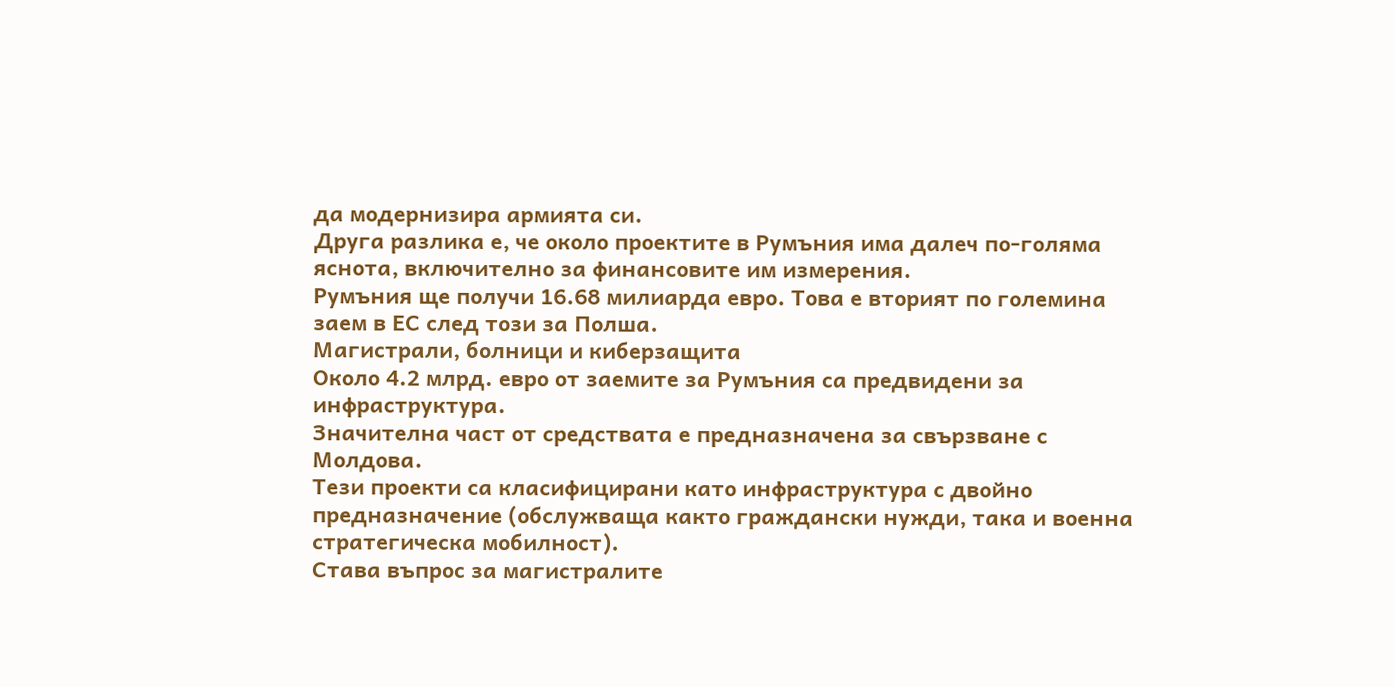да модернизира армията си.
Друга разлика е, че около проектите в Румъния има далеч по-голяма яснота, включително за финансовите им измерения.
Румъния ще получи 16.68 милиарда евро. Това е вторият по големина заем в ЕС след този за Полша.
Магистрали, болници и киберзащита
Около 4.2 млрд. евро oт заемите за Румъния са предвидени за инфраструктура.
Значителна част от средствата е предназначена за свързване с Молдова.
Тези проекти са класифицирани като инфраструктура с двойно предназначение (обслужваща както граждански нужди, така и военна стратегическа мобилност).
Става въпрос за магистралите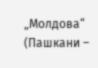„Молдова“ (Пашкани –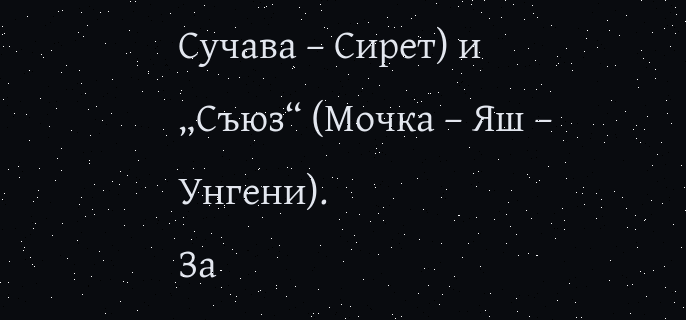Сучава – Сирет) и „Съюз“ (Мочка – Яш – Унгени).
За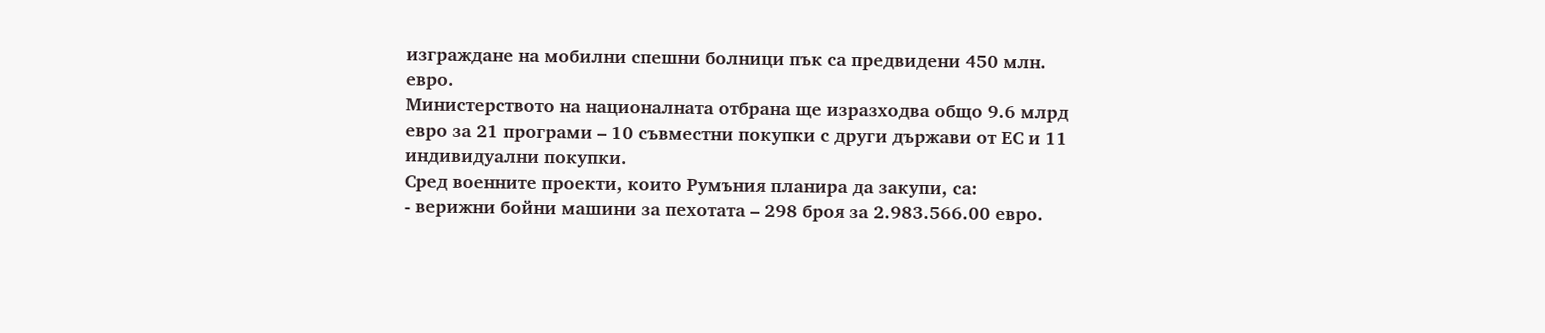изграждане на мобилни спешни болници пък са предвидени 450 млн. евро.
Министерството на националната отбрана ще изразходва общо 9.6 млрд евро за 21 програми – 10 съвместни покупки с други държави от ЕС и 11 индивидуални покупки.
Сред военните проекти, които Румъния планира да закупи, са:
- верижни бойни машини за пехотата – 298 броя за 2.983.566.00 евро.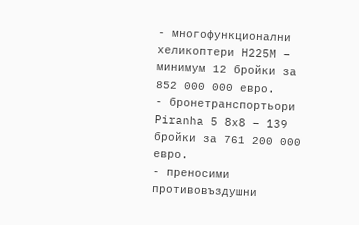- многофункционални хеликоптери H225M – минимум 12 бройки за 852 000 000 евро.
- бронетранспортьори Piranha 5 8x8 – 139 бройки за 761 200 000 евро.
- преносими противовъздушни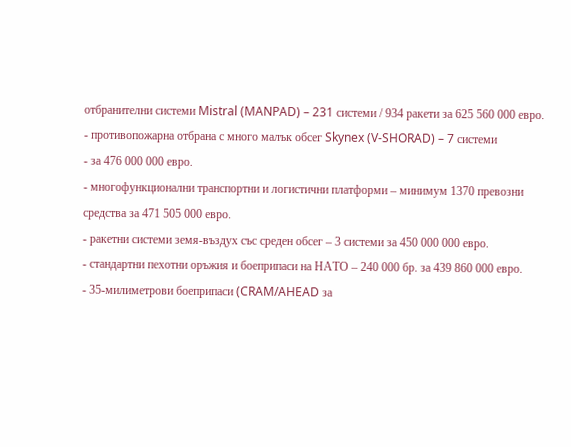отбранителни системи Mistral (MANPAD) – 231 системи / 934 ракети за 625 560 000 евро.
- противопожарна отбрана с много малък обсег Skynex (V-SHORAD) – 7 системи
- за 476 000 000 евро.
- многофункционални транспортни и логистични платформи – минимум 1370 превозни средства за 471 505 000 евро.
- ракетни системи земя-въздух със среден обсег – 3 системи за 450 000 000 евро.
- стандартни пехотни оръжия и боеприпаси на НАТО – 240 000 бр. за 439 860 000 евро.
- 35-милиметрови боеприпаси (CRAM/AHEAD за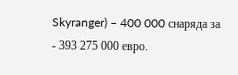Skyranger) – 400 000 снаряда за
- 393 275 000 евро.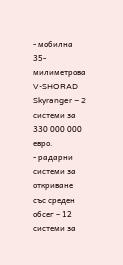- мобилна 35-милиметрова V-SHORAD Skyranger – 2 системи за 330 000 000 евро.
- радарни системи за откриване със среден обсег – 12 системи за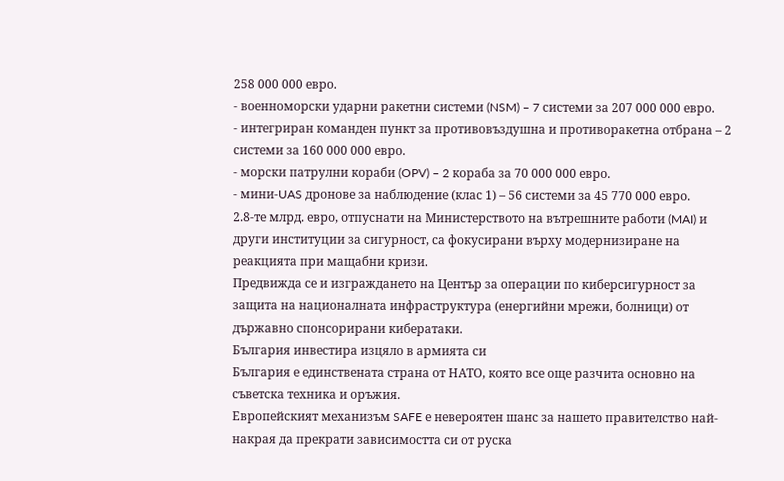258 000 000 евро.
- военноморски ударни ракетни системи (NSM) – 7 системи за 207 000 000 евро.
- интегриран команден пункт за противовъздушна и противоракетна отбрана – 2 системи за 160 000 000 евро.
- морски патрулни кораби (OPV) – 2 кораба за 70 000 000 евро.
- мини-UAS дронове за наблюдение (клас 1) – 56 системи за 45 770 000 евро.
2.8-те млрд. евро, отпуснати на Министерството на вътрешните работи (MAI) и други институции за сигурност, са фокусирани върху модернизиране на реакцията при мащабни кризи.
Предвижда се и изграждането на Център за операции по киберсигурност за защита на националната инфраструктура (енергийни мрежи, болници) от държавно спонсорирани кибератаки.
България инвестира изцяло в армията си
България е единствената страна от НАТО, която все още разчита основно на съветска техника и оръжия.
Европейският механизъм SAFE е невероятен шанс за нашето правителство най-накрая да прекрати зависимостта си от руска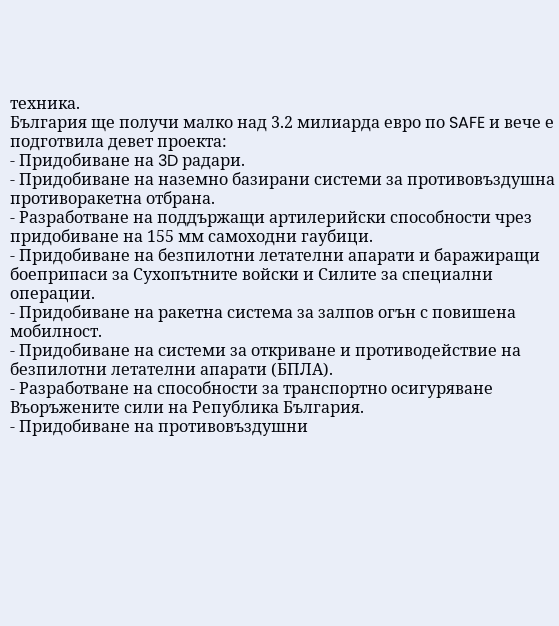техника.
България ще получи малко над 3.2 милиарда евро по SAFE и вече е подготвила девет проекта:
- Придобиване на 3D радари.
- Придобиване на наземно базирани системи за противовъздушна противоракетна отбрана.
- Разработване на поддържащи артилерийски способности чрез придобиване на 155 мм самоходни гаубици.
- Придобиване на безпилотни летателни апарати и баражиращи боеприпаси за Сухопътните войски и Силите за специални операции.
- Придобиване на ракетна система за залпов огън с повишена мобилност.
- Придобиване на системи за откриване и противодействие на безпилотни летателни апарати (БПЛА).
- Разработване на способности за транспортно осигуряване Въоръжените сили на Република България.
- Придобиване на противовъздушни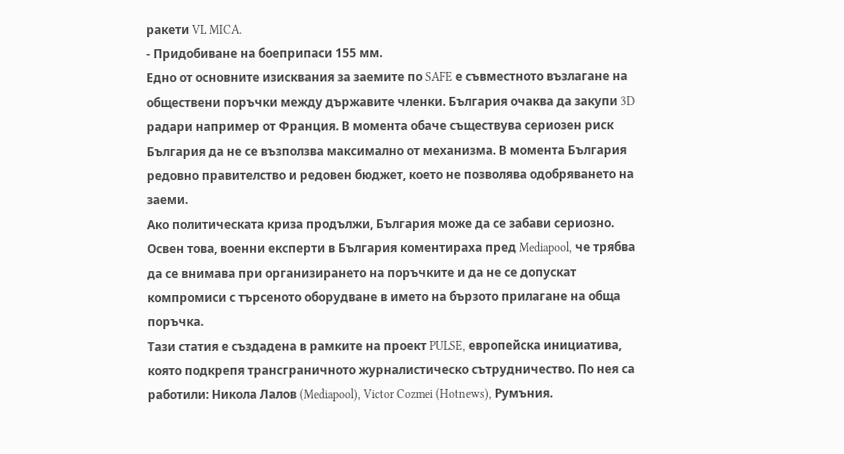ракети VL MICA.
- Придобиване на боеприпаси 155 мм.
Едно от основните изисквания за заемите по SAFE е съвместното възлагане на обществени поръчки между държавите членки. България очаква да закупи 3D радари например от Франция. В момента обаче съществува сериозен риск България да не се възползва максимално от механизма. В момента България редовно правителство и редовен бюджет, което не позволява одобряването на заеми.
Ако политическата криза продължи, България може да се забави сериозно.
Освен това, военни експерти в България коментираха пред Mediapool, че трябва да се внимава при организирането на поръчките и да не се допускат компромиси с търсеното оборудване в името на бързото прилагане на обща поръчка.
Тази статия е създадена в рамките на проект PULSE, европейска инициатива, която подкрепя трансграничното журналистическо сътрудничество. По нея са работили: Никола Лалов (Mediapool), Victor Cozmei (Hotnews), Румъния.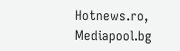Hotnews.ro, Mediapool.bg